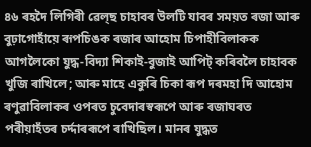৪৬ ৰহদৈ লিগিৰী ৱেল্ছ চাহাবৰ উলটি যাবৰ সময়ত ৰজা আৰু বুঢ়াগোহাঁয়ে ৰূপচিঙক ৰজাৰ আহোম চিপাহীবিলাকক আগলৈকো যুদ্ধ-বিদ্যা শিকাই-বুজাই আপিট্ কৰিবলৈ চাহাবক খুজি ৰাখিলে; আৰু মাহে একুৰি চিকা ৰূপ দৰমহা দি আহোম ৰণুৱাবিলাকৰ ওপৰত চুবেদাৰস্বৰূপে আৰু ৰজাঘৰত পৰীয়াহঁতৰ চৰ্দ্দাৰৰূপে ৰাখিছিল। মানৰ যুদ্ধত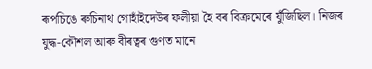ৰূপচিঙে ৰুচিনাথ গোহাঁইদেউৰ ফলীয়া হৈ বৰ বিক্ৰমেৰে যুঁজিছিল। নিজৰ যুদ্ধ-কৌশল আৰু বীৰত্বৰ গুণত মানে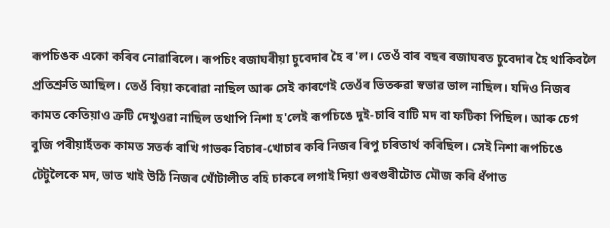ৰূপচিঙক একো কৰিব নোৱাৰিলে। ৰূপচিং ৰজাঘৰীয়া চুবেদাৰ হৈ ৰ'ল। তেওঁ বাৰ বছৰ ৰজাঘৰত চুবেদাৰ হৈ থাকিবলৈ প্ৰতিশ্ৰুতি আছিল। তেওঁ বিয়া কৰোৱা নাছিল আৰু সেই কাৰণেই তেওঁৰ ভিতৰুৱা স্বভাৱ ভাল নাছিল। যদিও নিজৰ কামত কেতিয়াও ত্ৰুটি দেখুওৱা নাছিল তথাপি নিশা হ'লেই ৰূপচিঙে দুই-চাৰি বাটি মদ বা ফটিকা পিছিল। আৰু চেগ বুজি পৰীয়াহঁতক কামত সতৰ্ক ৰাখি গাভৰু বিচাৰ-খোচাৰ কৰি নিজৰ ৰিপু চৰিতাৰ্থ কৰিছিল। সেই নিশা ৰূপচিঙে টেটুলৈকে মদ, ভাত খাই উঠি নিজৰ খোঁটালীত বহি চাকৰে লগাই দিয়া গুৰগুৰীটোত মৌজ কৰি ধঁপাত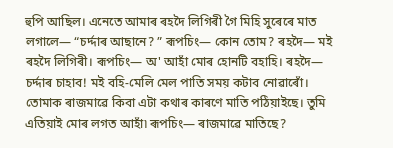হুপি আছিল। এনেতে আমাৰ ৰহদৈ লিগিৰী গৈ মিহি সুৰেৰে মাত লগালে— “চৰ্দ্দাৰ আছানে? ” ৰূপচিং— কোন তোম? ৰহদৈ— মই ৰহদৈ লিগিৰী। ৰূপচিং— অ' আহাঁ মোৰ হোনটি বহাহি। ৰহদৈ— চৰ্দ্দাৰ চাহাব! মই বহি-মেলি মেল পাতি সময় কটাব নোৱাৰোঁ। তোমাক ৰাজমাৱে কিবা এটা কথাৰ কাৰণে মাতি পঠিয়াইছে। তুমি এতিয়াই মোৰ লগত আহাঁ৷ ৰূপচিং— ৰাজমাৱে মাতিছে?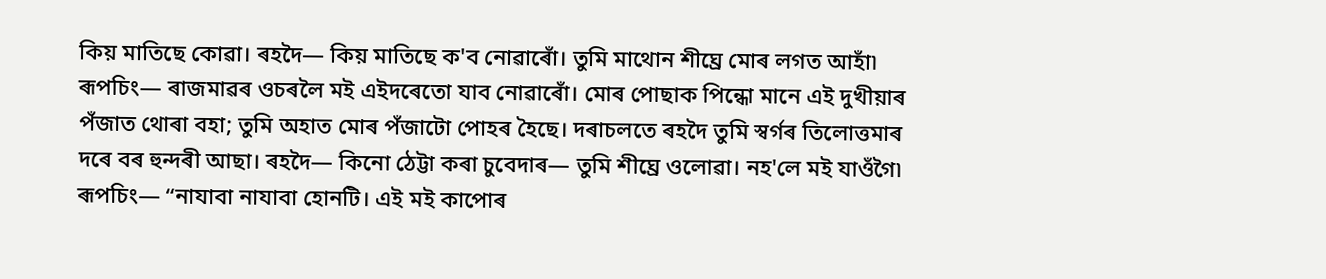কিয় মাতিছে কোৱা। ৰহদৈ— কিয় মাতিছে ক'ব নোৱাৰোঁ। তুমি মাথোন শীঘ্ৰে মোৰ লগত আহাঁ৷ ৰূপচিং— ৰাজমাৱৰ ওচৰলৈ মই এইদৰেতো যাব নোৱাৰোঁ। মোৰ পোছাক পিন্ধো মানে এই দুখীয়াৰ পঁজাত থোৰা বহা; তুমি অহাত মোৰ পঁজাটো পোহৰ হৈছে। দৰাচলতে ৰহদৈ তুমি স্বৰ্গৰ তিলোত্তমাৰ দৰে বৰ হুন্দৰী আছা। ৰহদৈ— কিনো ঠেট্টা কৰা চুবেদাৰ— তুমি শীঘ্ৰে ওলোৱা। নহ'লে মই যাওঁগৈ৷ ৰূপচিং— “নাযাবা নাযাবা হোনটি। এই মই কাপোৰ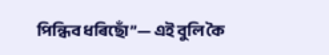পিন্ধিব ধৰিছোঁ”— এই বুলি কৈ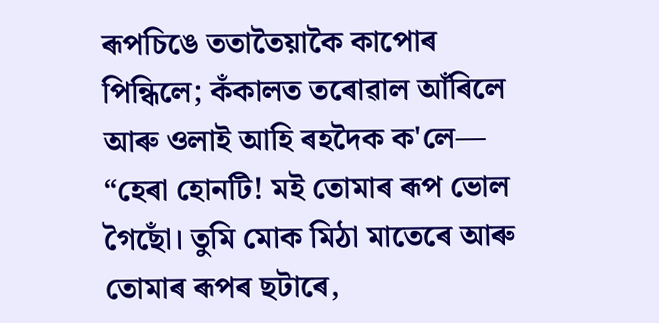ৰূপচিঙে ততাতৈয়াকৈ কাপোৰ পিন্ধিলে; কঁকালত তৰোৱাল আঁৰিলে আৰু ওলাই আহি ৰহদৈক ক'লে— “হেৰা হোনটি! মই তোমাৰ ৰূপ ভোল গৈছোঁ। তুমি মোক মিঠা মাতেৰে আৰু তোমাৰ ৰূপৰ ছটাৰে,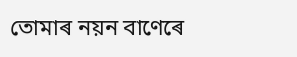তোমাৰ নয়ন বাণেৰে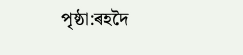পৃষ্ঠা:ৰহদৈ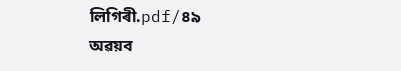লিগিৰী.pdf/৪৯
অৱয়ব